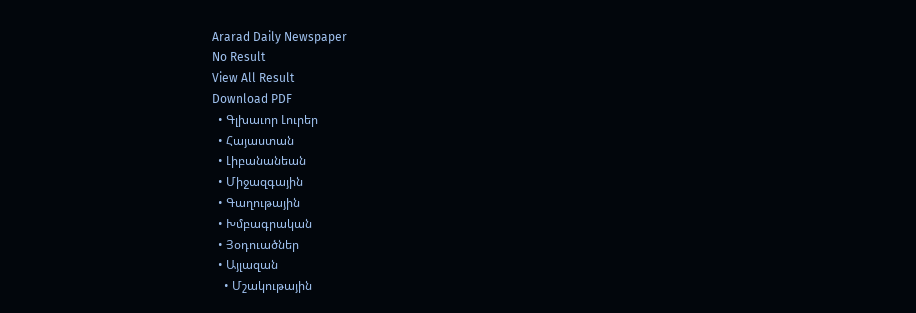Ararad Daily Newspaper
No Result
View All Result
Download PDF
  • Գլխաւոր Լուրեր
  • Հայաստան
  • Լիբանանեան
  • Միջազգային
  • Գաղութային
  • Խմբագրական
  • Յօդուածներ
  • Այլազան
    • Մշակութային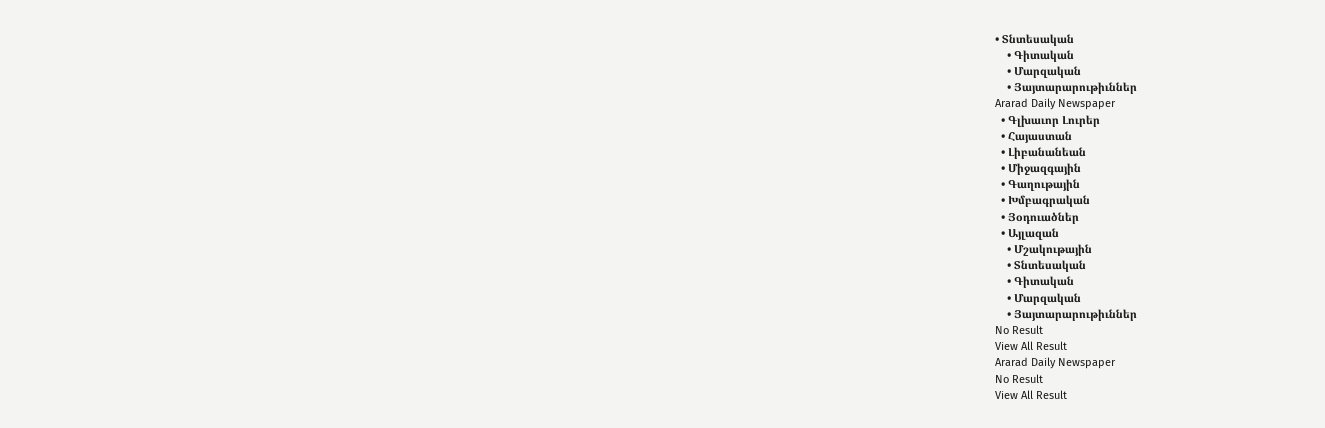• Տնտեսական
    • Գիտական
    • Մարզական
    • Յայտարարութիւններ
Ararad Daily Newspaper
  • Գլխաւոր Լուրեր
  • Հայաստան
  • Լիբանանեան
  • Միջազգային
  • Գաղութային
  • Խմբագրական
  • Յօդուածներ
  • Այլազան
    • Մշակութային
    • Տնտեսական
    • Գիտական
    • Մարզական
    • Յայտարարութիւններ
No Result
View All Result
Ararad Daily Newspaper
No Result
View All Result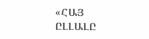«ՀԱՅ ԸԼԼԱԼԸ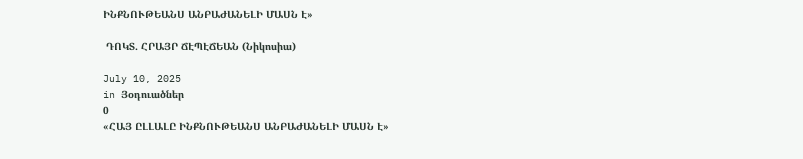ԻՆՔՆՈՒԹԵԱՆՍ ԱՆԲԱԺԱՆԵԼԻ ՄԱՍՆ Է»

 ԴՈԿՏ. ՀՐԱՅՐ ՃԷՊԷՃԵԱՆ (Նիկոսիա)

July 10, 2025
in Յօդուածներ
0
«ՀԱՅ ԸԼԼԱԼԸ ԻՆՔՆՈՒԹԵԱՆՍ ԱՆԲԱԺԱՆԵԼԻ ՄԱՍՆ Է»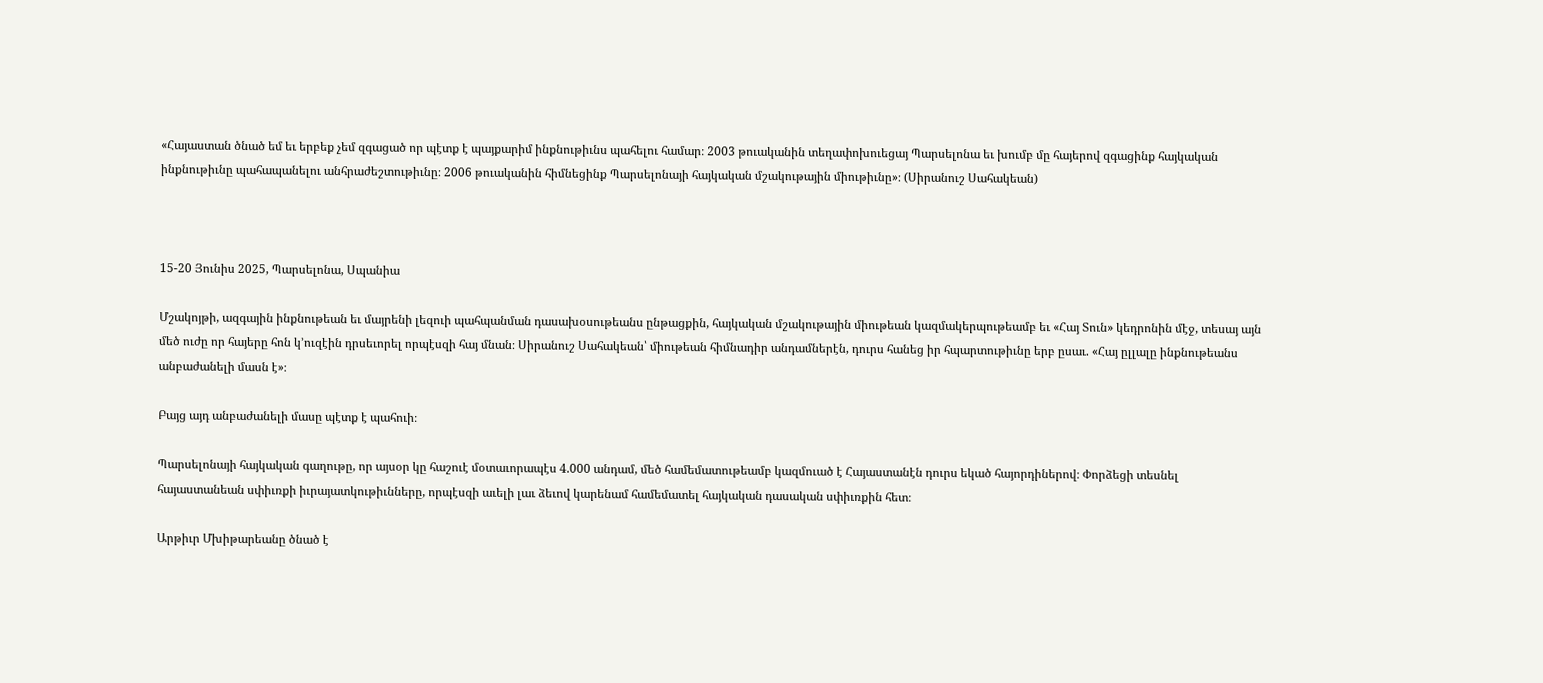«Հայաստան ծնած եմ եւ երբեք չեմ զգացած որ պէտք է պայքարիմ ինքնութիւնս պահելու համար։ 2003 թուականին տեղափոխուեցայ Պարսելոնա եւ խումբ մը հայերով զգացինք հայկական ինքնութիւնը պահապանելու անհրաժեշտութիւնը։ 2006 թուականին հիմնեցինք Պարսելոնայի հայկական մշակութային միութիւնը»։ (Սիրանուշ Սահակեան)



15-20 Յունիս 2025, Պարսելոնա, Սպանիա

Մշակոյթի, ազգային ինքնութեան եւ մայրենի լեզուի պահպանման դասախօսութեանս ընթացքին, հայկական մշակութային միութեան կազմակերպութեամբ եւ «Հայ Տուն» կեդրոնին մէջ, տեսայ այն մեծ ուժը որ հայերը հոն կ’ուզէին դրսեւորել որպէսզի հայ մնան։ Սիրանուշ Սահակեան՝ միութեան հիմնադիր անդամներէն, դուրս հանեց իր հպարտութիւնը երբ ըսաւ. «Հայ ըլլալը ինքնութեանս անբաժանելի մասն է»։

Բայց այդ անբաժանելի մասը պէտք է պահուի։

Պարսելոնայի հայկական գաղութը, որ այսօր կը հաշուէ մօտաւորապէս 4.000 անդամ, մեծ համեմատութեամբ կազմուած է Հայաստանէն դուրս եկած հայորդիներով։ Փորձեցի տեսնել հայաստանեան սփիւռքի իւրայատկութիւնները, որպէսզի աւելի լաւ ձեւով կարենամ համեմատել հայկական դասական սփիւռքին հետ։

Արթիւր Մխիթարեանը ծնած է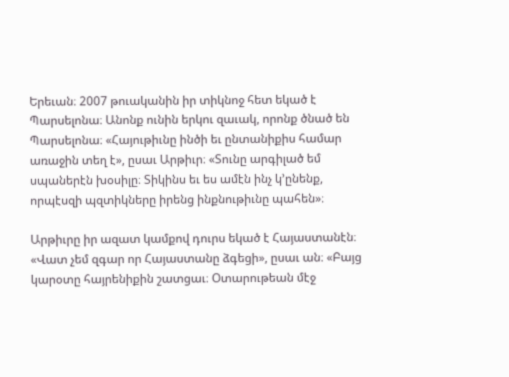Երեւան։ 2007 թուականին իր տիկնոջ հետ եկած է Պարսելոնա։ Անոնք ունին երկու զաւակ, որոնք ծնած են Պարսելոնա։ «Հայութիւնը ինծի եւ ընտանիքիս համար առաջին տեղ է», ըսաւ Արթիւր։ «Տունը արգիլած եմ սպաներէն խօսիլը։ Տիկինս եւ ես ամէն ինչ կ’ընենք, որպէսզի պզտիկները իրենց ինքնութիւնը պահեն»։

Արթիւրը իր ազատ կամքով դուրս եկած է Հայաստանէն։ «Վատ չեմ զգար որ Հայաստանը ձգեցի», ըսաւ ան։ «Բայց կարօտը հայրենիքին շատցաւ։ Օտարութեան մէջ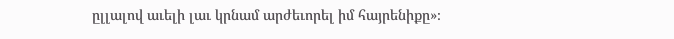ըլլալով աւելի լաւ կրնամ արժեւորել իմ հայրենիքը»։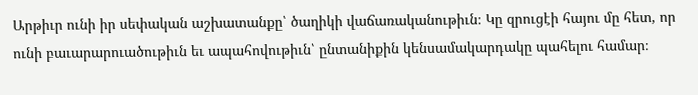Արթիւր ունի իր սեփական աշխատանքը՝ ծաղիկի վաճառականութիւն։ Կը զրուցէի հայու մը հետ, որ ունի բաւարարուածութիւն եւ ապահովութիւն՝ ընտանիքին կենսամակարդակը պահելու համար։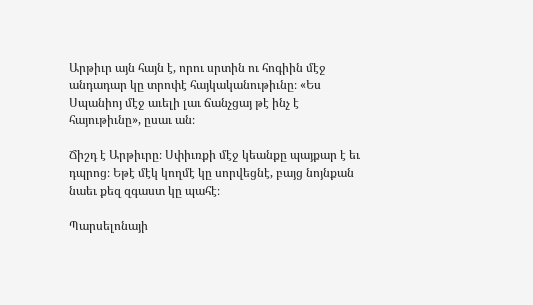Արթիւր այն հայն է, որու սրտին ու հոգիին մէջ անդադար կը տրոփէ հայկականութիւնը։ «Ես Սպանիոյ մէջ աւելի լաւ ճանչցայ թէ ինչ է հայութիւնը», ըսաւ ան։

Ճիշդ է Արթիւրը։ Սփիւռքի մէջ կեանքը պայքար է եւ դպրոց։ Եթէ մէկ կողմէ կը սորվեցնէ, բայց նոյնքան նաեւ քեզ զգաստ կը պահէ։

Պարսելոնայի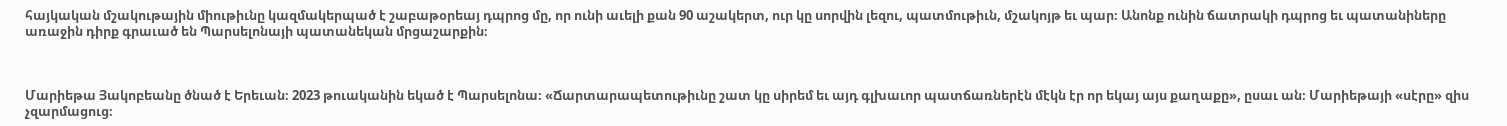հայկական մշակութային միութիւնը կազմակերպած է շաբաթօրեայ դպրոց մը, որ ունի աւելի քան 90 աշակերտ, ուր կը սորվին լեզու, պատմութիւն, մշակոյթ եւ պար։ Անոնք ունին ճատրակի դպրոց եւ պատանիները առաջին դիրք գրաւած են Պարսելոնայի պատանեկան մրցաշարքին։



Մարիեթա Յակոբեանը ծնած է Երեւան։ 2023 թուականին եկած է Պարսելոնա։ «Ճարտարապետութիւնը շատ կը սիրեմ եւ այդ գլխաւոր պատճառներէն մէկն էր որ եկայ այս քաղաքը», ըսաւ ան։ Մարիեթայի «սէրը» զիս չզարմացուց։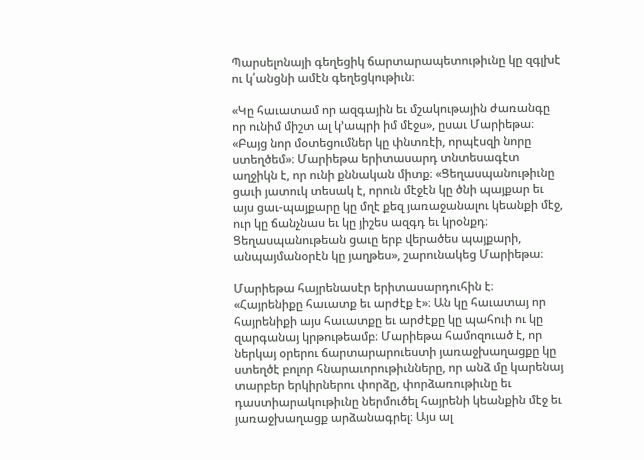Պարսելոնայի գեղեցիկ ճարտարապետութիւնը կը զգլխէ ու կ՛անցնի ամէն գեղեցկութիւն։

«Կը հաւատամ որ ազգային եւ մշակութային ժառանգը որ ունիմ միշտ ալ կ՚ապրի իմ մէջս», ըսաւ Մարիեթա։ «Բայց նոր մօտեցումներ կը փնտռէի, որպէսզի նորը ստեղծեմ»։ Մարիեթա երիտասարդ տնտեսագէտ աղջիկն է, որ ունի քննական միտք։ «Ցեղասպանութիւնը ցաւի յատուկ տեսակ է, որուն մէջէն կը ծնի պայքար եւ այս ցաւ-պայքարը կը մղէ քեզ յառաջանալու կեանքի մէջ, ուր կը ճանչնաս եւ կը յիշես ազգդ եւ կրօնքդ։ Ցեղասպանութեան ցաւը երբ վերածես պայքարի, անպայմանօրէն կը յաղթես», շարունակեց Մարիեթա։

Մարիեթա հայրենասէր երիտասարդուհին է։ «Հայրենիքը հաւատք եւ արժէք է»։ Ան կը հաւատայ որ հայրենիքի այս հաւատքը եւ արժէքը կը պահուի ու կը զարգանայ կրթութեամբ։ Մարիեթա համոզուած է, որ ներկայ օրերու ճարտարարուեստի յառաջխաղացքը կը ստեղծէ բոլոր հնարաւորութիւնները, որ անձ մը կարենայ տարբեր երկիրներու փորձը, փորձառութիւնը եւ դաստիարակութիւնը ներմուծել հայրենի կեանքին մէջ եւ յառաջխաղացք արձանագրել։ Այս ալ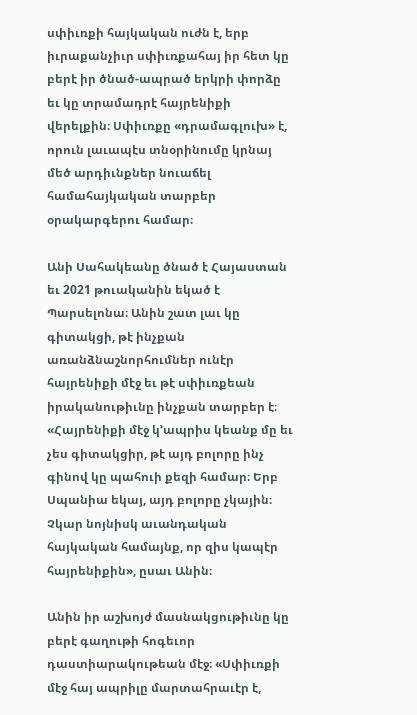սփիւռքի հայկական ուժն է, երբ իւրաքանչիւր սփիւռքահայ իր հետ կը բերէ իր ծնած-ապրած երկրի փորձը եւ կը տրամադրէ հայրենիքի վերելքին։ Սփիւռքը «դրամագլուխ» է, որուն լաւապէս տնօրինումը կրնայ մեծ արդիւնքներ նուաճել համահայկական տարբեր օրակարգերու համար։

Անի Սահակեանը ծնած է Հայաստան եւ 2021 թուականին եկած է Պարսելոնա։ Անին շատ լաւ կը գիտակցի, թէ ինչքան առանձնաշնորհումներ ունէր հայրենիքի մէջ եւ թէ սփիւռքեան իրականութիւնը ինչքան տարբեր է։ «Հայրենիքի մէջ կ’ապրիս կեանք մը եւ չես գիտակցիր, թէ այդ բոլորը ինչ գինով կը պահուի քեզի համար։ Երբ Սպանիա եկայ, այդ բոլորը չկային։ Չկար նոյնիսկ աւանդական հայկական համայնք, որ զիս կապէր հայրենիքին», ըսաւ Անին։

Անին իր աշխոյժ մասնակցութիւնը կը բերէ գաղութի հոգեւոր դաստիարակութեան մէջ։ «Սփիւռքի մէջ հայ ապրիլը մարտահրաւէր է,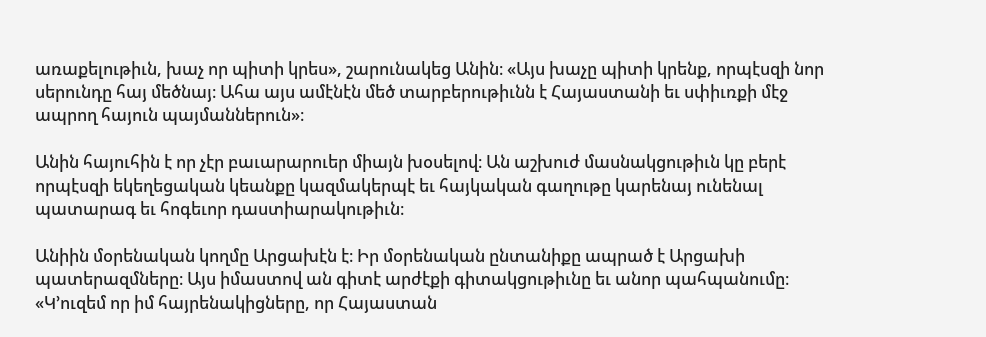առաքելութիւն, խաչ որ պիտի կրես», շարունակեց Անին։ «Այս խաչը պիտի կրենք, որպէսզի նոր սերունդը հայ մեծնայ։ Ահա այս ամէնէն մեծ տարբերութիւնն է Հայաստանի եւ սփիւռքի մէջ ապրող հայուն պայմաններուն»։

Անին հայուհին է որ չէր բաւարարուեր միայն խօսելով։ Ան աշխուժ մասնակցութիւն կը բերէ որպէսզի եկեղեցական կեանքը կազմակերպէ եւ հայկական գաղութը կարենայ ունենալ պատարագ եւ հոգեւոր դաստիարակութիւն։

Անիին մօրենական կողմը Արցախէն է։ Իր մօրենական ընտանիքը ապրած է Արցախի պատերազմները։ Այս իմաստով ան գիտէ արժէքի գիտակցութիւնը եւ անոր պահպանումը։ «Կ’ուզեմ որ իմ հայրենակիցները, որ Հայաստան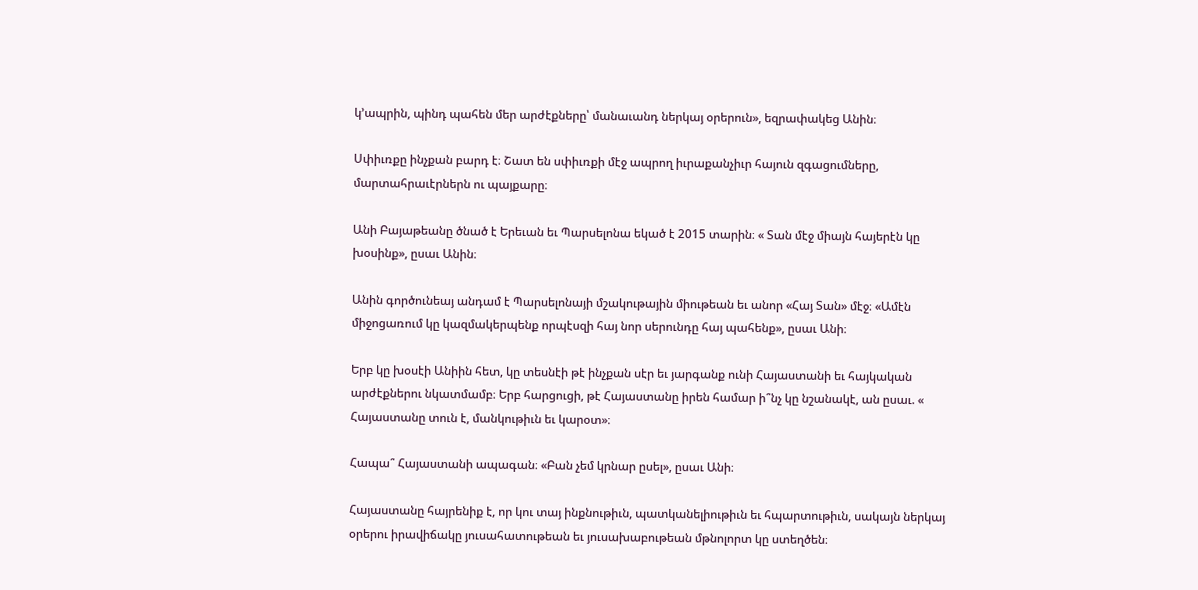կ’ապրին, պինդ պահեն մեր արժէքները՝ մանաւանդ ներկայ օրերուն», եզրափակեց Անին։

Սփիւռքը ինչքան բարդ է։ Շատ են սփիւռքի մէջ ապրող իւրաքանչիւր հայուն զգացումները, մարտահրաւէրներն ու պայքարը։

Անի Բայաթեանը ծնած է Երեւան եւ Պարսելոնա եկած է 2015 տարին։ « Տան մէջ միայն հայերէն կը խօսինք», ըսաւ Անին։

Անին գործունեայ անդամ է Պարսելոնայի մշակութային միութեան եւ անոր «Հայ Տան» մէջ։ «Ամէն միջոցառում կը կազմակերպենք որպէսզի հայ նոր սերունդը հայ պահենք», ըսաւ Անի։

Երբ կը խօսէի Անիին հետ, կը տեսնէի թէ ինչքան սէր եւ յարգանք ունի Հայաստանի եւ հայկական արժէքներու նկատմամբ։ Երբ հարցուցի, թէ Հայաստանը իրեն համար ի՞նչ կը նշանակէ, ան ըսաւ. « Հայաստանը տուն է, մանկութիւն եւ կարօտ»։

Հապա՞ Հայաստանի ապագան։ «Բան չեմ կրնար ըսել», ըսաւ Անի։

Հայաստանը հայրենիք է, որ կու տայ ինքնութիւն, պատկանելիութիւն եւ հպարտութիւն, սակայն ներկայ օրերու իրավիճակը յուսահատութեան եւ յուսախաբութեան մթնոլորտ կը ստեղծեն։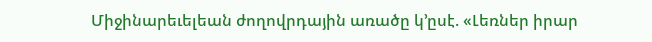Միջինարեւելեան ժողովրդային առածը կ՚ըսէ. «Լեռներ իրար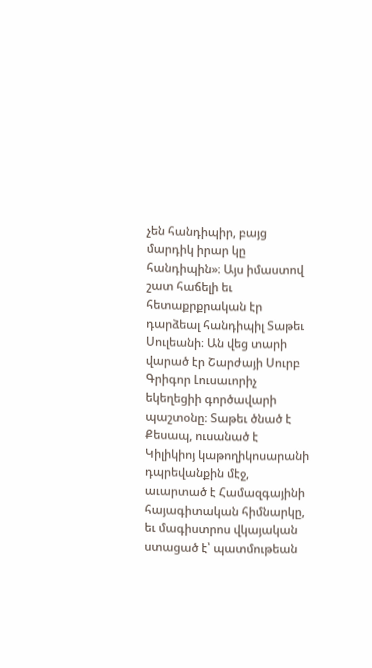չեն հանդիպիր, բայց մարդիկ իրար կը հանդիպին»։ Այս իմաստով շատ հաճելի եւ հետաքրքրական էր դարձեալ հանդիպիլ Տաթեւ Սուլեանի։ Ան վեց տարի վարած էր Շարժայի Սուրբ Գրիգոր Լուսաւորիչ եկեղեցիի գործավարի պաշտօնը։ Տաթեւ ծնած է Քեսապ, ուսանած է Կիլիկիոյ կաթողիկոսարանի դպրեվանքին մէջ, աւարտած է Համազգայինի հայագիտական հիմնարկը, եւ մագիստրոս վկայական ստացած է՝ պատմութեան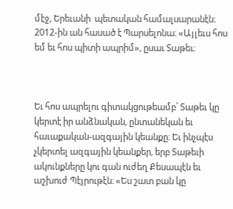մէջ, Երեւանի  պետական համալսարանէն։ 2012-ին ան հասած է Պարսելոնա։ «Այլեւս հոս եմ եւ հոս պիտի ապրիմ», ըսաւ Տաթեւ։



Եւ հոս ապրելու գիտակցութեամբ՝ Տաթեւ կը կերտէ իր անձնական, ընտանեկան եւ հաւաքական-ազգային կեանքը։ Եւ ինչպէս չկերտել ազգային կեանքեր, երբ Տաթեւի ակունքները կու գան ուժեղ Քեսապէն եւ աշխուժ Պէյրութէն։ «Ես շատ բան կը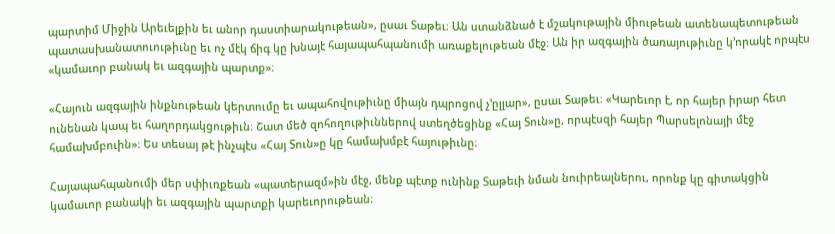պարտիմ Միջին Արեւելքին եւ անոր դաստիարակութեան», ըսաւ Տաթեւ։ Ան ստանձնած է մշակութային միութեան ատենապետութեան պատասխանատուութիւնը եւ ոչ մէկ ճիգ կը խնայէ հայապահպանումի առաքելութեան մէջ։ Ան իր ազգային ծառայութիւնը կ’որակէ որպէս «կամաւոր բանակ եւ ազգային պարտք»։

«Հայուն ազգային ինքնութեան կերտումը եւ ապահովութիւնը միայն դպրոցով չ’ըլլար», ըսաւ Տաթեւ։ «Կարեւոր է, որ հայեր իրար հետ ունենան կապ եւ հաղորդակցութիւն։ Շատ մեծ զոհողութիւններով ստեղծեցինք «Հայ Տուն»ը, որպէսզի հայեր Պարսելոնայի մէջ համախմբուին»։ Ես տեսայ թէ ինչպէս «Հայ Տուն»ը կը համախմբէ հայութիւնը։

Հայապահպանումի մեր սփիւռքեան «պատերազմ»ին մէջ, մենք պէտք ունինք Տաթեւի նման նուիրեալներու, որոնք կը գիտակցին կամաւոր բանակի եւ ազգային պարտքի կարեւորութեան։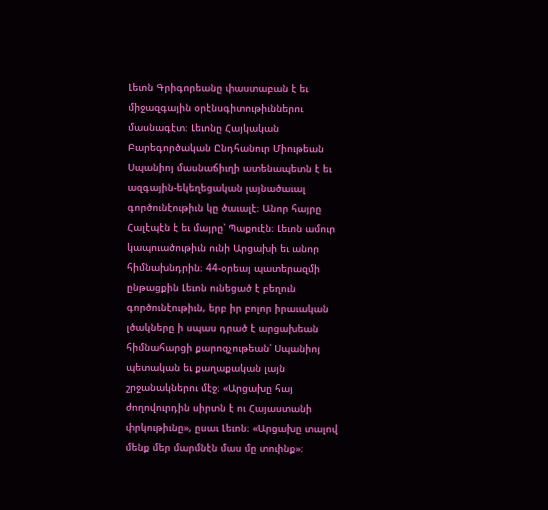Լեւոն Գրիգորեանը փաստաբան է եւ միջազգային օրէնսգիտութիւններու մասնագէտ։ Լեւոնը Հայկական Բարեգործական Ընդհանուր Միութեան Սպանիոյ մասնաճիւղի ատենապետն է եւ ազգային-եկեղեցական լայնածաւալ գործունէութիւն կը ծաւալէ։ Անոր հայրը Հալէպէն է եւ մայրը՝ Պաքուէն։ Լեւոն ամուր կապուածութիւն ունի Արցախի եւ անոր հիմնախնդրին։ 44-օրեայ պատերազմի ընթացքին Լեւոն ունեցած է բեղուն  գործունէութիւն, երբ իր բոլոր իրաւական լծակները ի սպաս դրած է արցախեան հիմնահարցի քարոզչութեան՝ Սպանիոյ պետական եւ քաղաքական լայն շրջանակներու մէջ։ «Արցախը հայ ժողովուրդին սիրտն է ու Հայաստանի փրկութիւնը», ըսաւ Լեւոն։ «Արցախը տալով մենք մեր մարմնէն մաս մը տուինք»։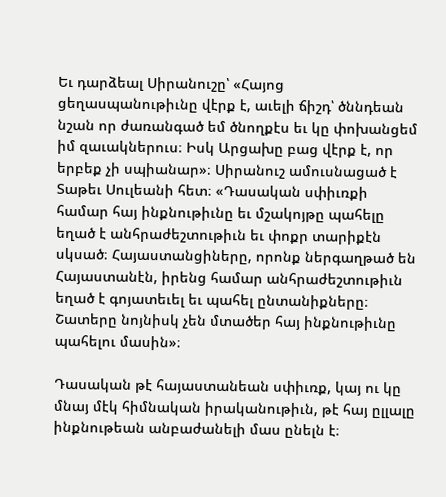Եւ դարձեալ Սիրանուշը՝ «Հայոց ցեղասպանութիւնը վէրք է, աւելի ճիշդ՝ ծննդեան նշան որ ժառանգած եմ ծնողքէս եւ կը փոխանցեմ իմ զաւակներուս։ Իսկ Արցախը բաց վէրք է, որ երբեք չի սպիանար»։ Սիրանուշ ամուսնացած է Տաթեւ Սուլեանի հետ։ «Դասական սփիւռքի համար հայ ինքնութիւնը եւ մշակոյթը պահելը եղած է անհրաժեշտութիւն եւ փոքր տարիքէն սկսած։ Հայաստանցիները, որոնք ներգաղթած են Հայաստանէն, իրենց համար անհրաժեշտութիւն եղած է գոյատեւել եւ պահել ընտանիքները։ Շատերը նոյնիսկ չեն մտածեր հայ ինքնութիւնը պահելու մասին»։

Դասական թէ հայաստանեան սփիւռք, կայ ու կը մնայ մէկ հիմնական իրականութիւն, թէ հայ ըլլալը ինքնութեան անբաժանելի մաս ընելն է։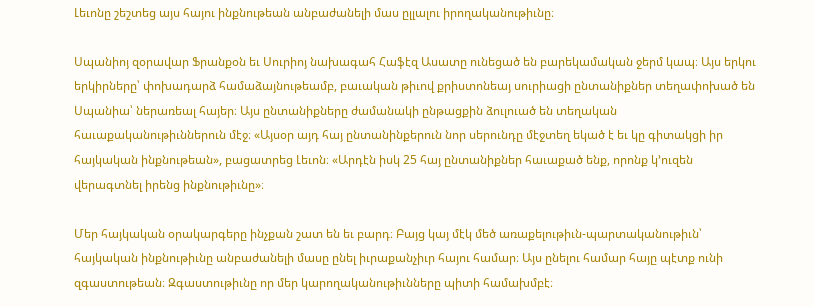Լեւոնը շեշտեց այս հայու ինքնութեան անբաժանելի մաս ըլլալու իրողականութիւնը։

Սպանիոյ զօրավար Ֆրանքօն եւ Սուրիոյ նախագահ Հաֆէզ Ասատը ունեցած են բարեկամական ջերմ կապ։ Այս երկու երկիրները՝ փոխադարձ համաձայնութեամբ, բաւական թիւով քրիստոնեայ սուրիացի ընտանիքներ տեղափոխած են Սպանիա՝ ներառեալ հայեր։ Այս ընտանիքները ժամանակի ընթացքին ձուլուած են տեղական հաւաքականութիւններուն մէջ։ «Այսօր այդ հայ ընտանինքերուն նոր սերունդը մէջտեղ եկած է եւ կը գիտակցի իր հայկական ինքնութեան», բացատրեց Լեւոն։ «Արդէն իսկ 25 հայ ընտանիքներ հաւաքած ենք, որոնք կ’ուզեն վերագտնել իրենց ինքնութիւնը»։

Մեր հայկական օրակարգերը ինչքան շատ են եւ բարդ։ Բայց կայ մէկ մեծ առաքելութիւն-պարտականութիւն՝ հայկական ինքնութիւնը անբաժանելի մասը ընել իւրաքանչիւր հայու համար։ Այս ընելու համար հայը պէտք ունի զգաստութեան։ Զգաստութիւնը որ մեր կարողականութիւնները պիտի համախմբէ։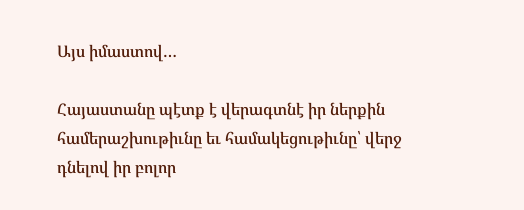Այս իմաստով…

Հայաստանը պէտք է վերագտնէ իր ներքին համերաշխութիւնը եւ համակեցութիւնը՝ վերջ դնելով իր բոլոր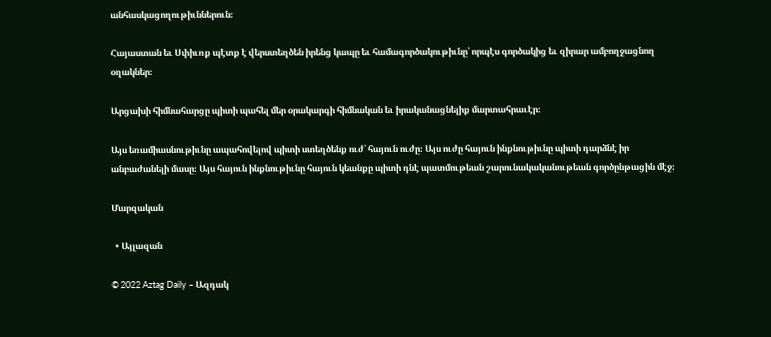անհասկացողութիւններուն։

Հայաստան եւ Սփիւռք պէտք է վերստեղծեն իրենց կապը եւ համագործակութիւնը՝ որպէս գործակից եւ զիրար ամբողջացնող օղակներ։

Արցախի հիմնահարցը պիտի պահել մեր օրակարգի հիմնական եւ իրականացնելիք մարտահրաւէր։

Այս եռամիասնութիւնը ապահովելով պիտի ստեղծենք ուժ՝ հայուն ուժը։ Այս ուժը հայուն ինքնութիւնը պիտի դարձնէ իր անբաժանելի մասը։ Այս հայուն ինքնութիւնը հայուն կեանքը պիտի դնէ պատմութեան շարունակականութեան գործընթացին մէջ։

Մարզական

  • Այլազան

© 2022 Aztag Daily – Ազդակ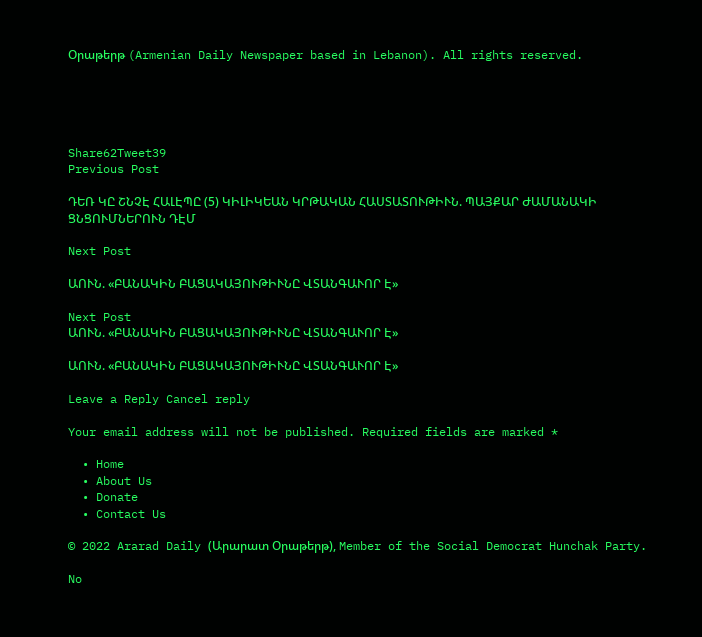Օրաթերթ (Armenian Daily Newspaper based in Lebanon). All rights reserved.





Share62Tweet39
Previous Post

ԴԵՌ ԿԸ ՇՆՉԷ ՀԱԼԷՊԸ (5) ԿԻԼԻԿԵԱՆ ԿՐԹԱԿԱՆ ՀԱՍՏԱՏՈՒԹԻՒՆ. ՊԱՅՔԱՐ ԺԱՄԱՆԱԿԻ ՑՆՑՈՒՄՆԵՐՈՒՆ ԴԷՄ

Next Post

ԱՈՒՆ. «ԲԱՆԱԿԻՆ ԲԱՑԱԿԱՅՈՒԹԻՒՆԸ ՎՏԱՆԳԱՒՈՐ Է»

Next Post
ԱՈՒՆ. «ԲԱՆԱԿԻՆ ԲԱՑԱԿԱՅՈՒԹԻՒՆԸ ՎՏԱՆԳԱՒՈՐ Է»

ԱՈՒՆ. «ԲԱՆԱԿԻՆ ԲԱՑԱԿԱՅՈՒԹԻՒՆԸ ՎՏԱՆԳԱՒՈՐ Է»

Leave a Reply Cancel reply

Your email address will not be published. Required fields are marked *

  • Home
  • About Us
  • Donate
  • Contact Us

© 2022 Ararad Daily (Արարատ Օրաթերթ), Member of the Social Democrat Hunchak Party.

No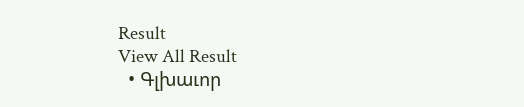Result
View All Result
  • Գլխաւոր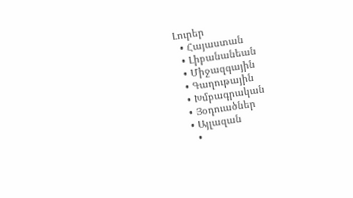Լուրեր
  • Հայաստան
  • Լիբանանեան
  • Միջազգային
  • Գաղութային
  • Խմբագրական
  • Յօդուածներ
  • Այլազան
    •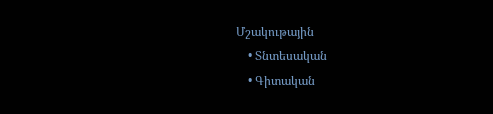Մշակութային
    • Տնտեսական
    • Գիտական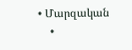• Մարզական
    •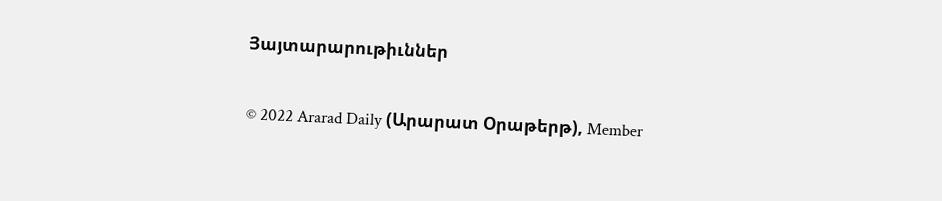Յայտարարութիւններ

© 2022 Ararad Daily (Արարատ Օրաթերթ), Member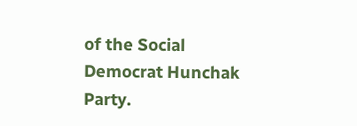of the Social Democrat Hunchak Party.